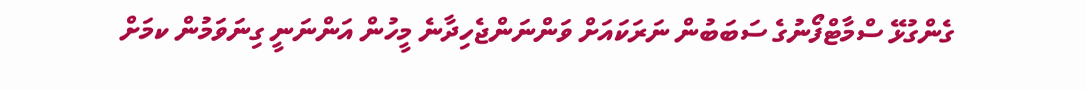ގެންގުޅޭ ސްމާޓްފޯނުގެ ސަބަބުން ނަރަކައަށް ވަންނަންޖެހިދާނެ މީހުން އަންނަނީ ގިނަވަމުން ކމަށް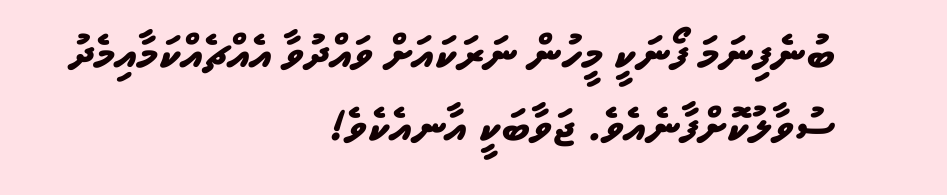ބުނެފިނަމަ ފޯނަކީ މީހުން ނަރަކައަށް ވައްދުވާ އެއްޗެއްކަމާއިމެދު ސުވާލުކޮށްފާނެއެވެ. ޖަވާބަކީ އާނއެކެވެ!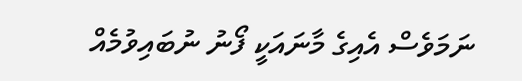ނަމަވެސް އެއިގެ މާނައަކީ ފޯނު ނުބައިވުމެއް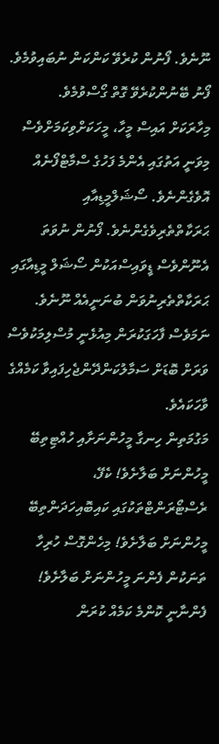ނޫނެވެ. ފޯނުން ކުރެވޭ ކަންކަން ނުބައިވުމެވެ. ފޯނު ބޭނުންކުރެވޭ ގޮތް ގޯސްވުމެވެ.
މިހާރަކަށް އައިސް މީހާ، މީހަކަށްވިކަމަށްވެސް މިވަނީ އަތުގައި އެންމެ ފަހުގެ ސްމާޓްފޯނެއް އޮވެގެންނެވެ. ސޯޝަލްމީޑިއާއި ޙަރަކާތްތެރިވެގެންނެވެ. ފޯނުން ނުވަތަ އެނޫންވެސް ޑީވައިސްއަކުން ސޯޝަލް މީޑިއާގައި ޙަރަކާތްތެރިނުވަން ބުނަނީއެއް ނޫނެވެ. ނަމަވެސް ފާހަގަކުރަން މިއުޅެނީ މުސްލިމަކުވެސް ވަރަށް ބޮޑަށް ސަމާލުކަންދޭންޖެހިފައިވާ ކަމެއްގެ ވާހަކައެވެ.
މަގުމަތިން ހިނގާ މީހުންނަށާއި ހުއްޓިތިބޭ މީހުންނަށް ބަލާށެވެ! ކެފޭ، ރެސްޓޯރަންޓްތަކުގައި ކައިބޮއިހަދަންތިބޭ މީހުންނަށް ބަލާށެވެ! މިހެންގޮސް ހުރިހާ ތަނަކުން ފެންނަ މީހުންނަށް ބަލާށެވެ! ފެންނާނީ ކޮންމެ ކަމެއް ކުރަން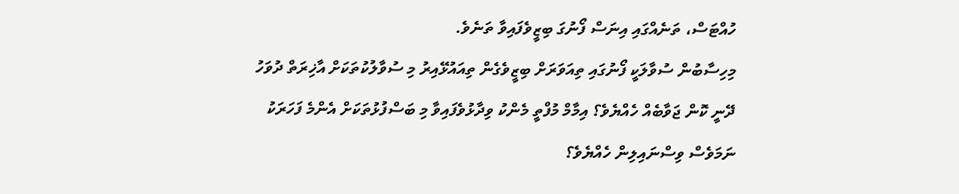ހުއްޓަސް، ތަނެއްގައި އިނަސް ފޯނުގަ ބިޒީވެފައިވާ ތަނެވެ.
މިހިސާބުން ސުވާލަކީ ފޯނުގައި ތިއަވަރަށް ބިޒީވެގެން ތިއައުޅޭއިރު މި ސުވާލުކުތަކަށް އާޚިރަތް ދުވަހު ދޭނީ ކޮން ޖަވާބެއް ހެއްޔެވެ؟ އިމާމް މުފްތީ މެންކު ވިދާޅުވެފައިވާ މި ބަސްފުޅުތަކަށް އެންމެ ފަހަރަކު ނަމަވެސް ވިސްނައިލިން ހެއްޔެވެ؟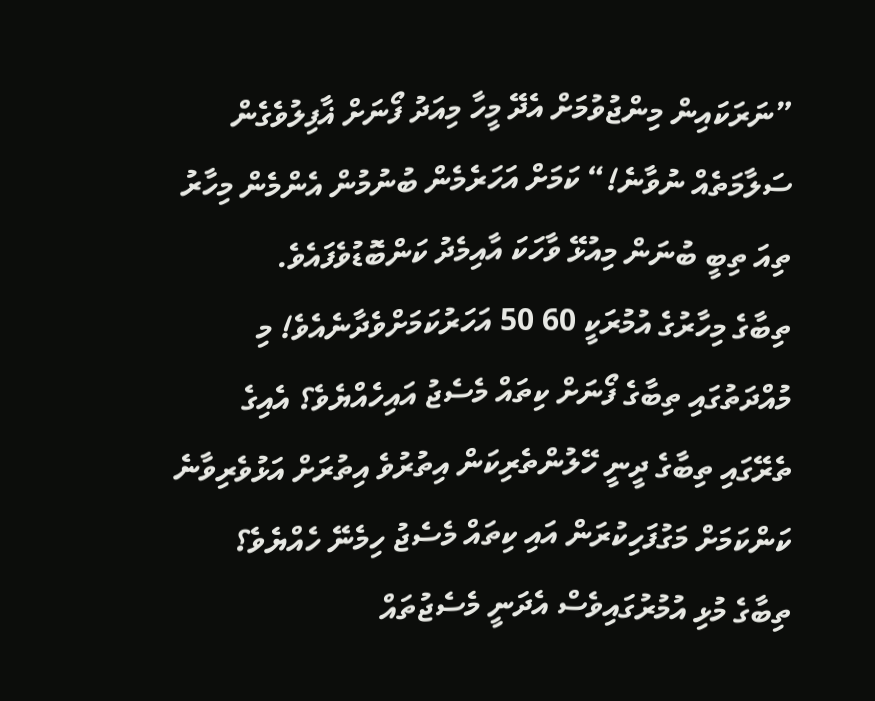”ނަރަކައިން މިންޖުވުމަށް އެދޭ މީހާ މިއަދު ފޯނަށް ޣާފިލުވެގެން ސަލާމަތެއް ނުވާނެ!“ ކަމަށް އަހަރެމެން ބުނުމުން އެންމެން މިހާރު ތިއަ ތިބީ ބުނަން މިއުޅޭ ވާހަކަ އާއިމެދު ކަންބޮޑުވެފައެވެ.
ތިބާގެ މިހާރުގެ އުމުރަކީ 60 50 އަހަރުކަމަށްވެދާނެއެވެ! މި މުއްދަތުގައި ތިބާގެ ފޯނަށް ކިތައް މެސެޖު އައިހެއްޔެވެ؟ އެއިގެ ތެރޭގައި ތިބާގެ ދީނީ ހޭލުންތެރިކަން އިތުރުވެ އިތުރަށް އަޅުވެރިވާނެ ކަންކަމަށް މަގުފަހިކުރަން އައި ކިތައް މެސެޖު ހިމެނޭ ހެއްޔެވެ؟
ތިބާގެ މުޅި އުމުރުގައިވެސް އެދަނީ މެސެޖުތައް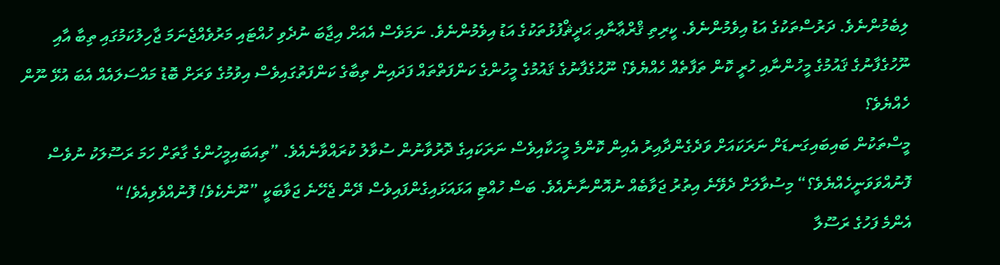ލިބެމުންނެވެ. ދަރުސްތަކުގެ އަޑު އިވެމުންނެވެ. ކީރިތި ޤްރްޢާނާއި ޙަދީޘްފުޅުތަކުގެ އަޑު އިވެމުންނެވެ. ނަމަވެސް އެއަށް އިޖާބަ ނުދެވި ހުއްޓައި މަރުވެއްޖެނަމަ ޖާހިލުކަމުގައި ތިބާ އާއި ނޫހުގެފާނުގެ ޤައުމުގެ މީހުންނާއި ހުރީ ކޮން ތަފާތެއް ހެއްޔެވެ؟ ނޫޙުގެފާނުގެ ޤައުމުގެ މީހުންގެ ކަންފަތްތައް ފަދައިން ތިބާގެ ކަންފަތުގައިވެސް އިވުމުގެ ވަރަށް ބޮޑު މައްސަލައެއް އެބަ އުޅޭ ނޫން ހެއްޔެވެ؟
މީސްތަކުން ބައިބައިގަނޑަށް ނަރަކައަށް ވަދެގެންދާއިރު އެއިން ކޮންމެ މީހަކާއިވެސް ނަރަކައިގެ ދޮރުވާނުން ސުވާލު ކުރައްވާނެއެވެ. ”ތިއަބައިމީހުންގެ ގާތަށް ހަމަ ރަސޫލަކު ނުވެސް ފޮނުއްވަވަނީހެއްޔެވެ؟“ މިސުވާލަށް ދެވޭނެ އިތުރު ޖަވާބެއް ނުއޮންނާނެއެވެ. ބަސް ހުއްޓި އަޅައަޅައިގެންފައިވެސް ދޭން ޖެހޭނެ ޖަވާބަކީ ”ނޫނެކެވެ! ފޮނުއްވެވިއެވެ!“
އެންމެ ފަހުގެ ރަސޫލާ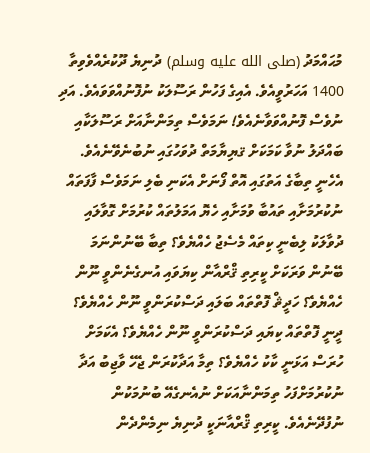މުޙައްމަދު (صلى الله عليه وسلم) ދުނިޔެ ދޫކުރެއްވެވިތާ 1400 އަހަރުވީއެވެ. އެއިގެ ފަހުން ރަސޫލަކު ނުފޮނުއްވަވައެވެ. އަދި ނުވެސް ފޮނުއްވަވާނެއެވެ! ނަމަވެސް ތިމަންނާއަށް ރަސޫލަކާއި ބައްދަލު ނުވާ ކަމަކަށް ޤޔިޔާމަތް ދުވަހުގައި ނުބުނެވޭނެއެވެ. އެހެނީ ތިބާގެ އަތުގައި އޮތް ފޯނަށް އެކަނި ބެލި ނަމަވެސް ފާފަތައް ނުކުރުމަށާއި ތައުބާ ވުމަށާއި ހެޔޮ އަމަލުތައް ކުރުމަށް ގޮވާލައި ދުވާލަކު ލިބެނީ ކިތައް މެސެޖު ހެއްޔެވެ؟ ތިބާ ބޭނުންނަމަ ބޭނުން ވަރަކަށް ކީރިތި ޤްރްއާން ކިޔަވައި އުނގެނެންވީ ނޫން ހެއްޔެވެ؟ ހަދީޘް ފޮތްތައް ބަލައި ދަސްކުރަންވީ ނޫން ހެއްޔެވެ؟ ދީނީ ފޮތްތައް ކިޔައި ދަސްކުރަންވީ ނޫން ހެއްޔެވެ؟ އެކަމަށް ހުރަސް އަޅަނީ ކާކު ހެއްޔެވެ؟ ތިމާ އަދާކުރަން ޖެހޭ ވާޖިބު އަދާ ނުކުރުމަށްފަހު ތިމަންނާއަކަށް ނުއެނގެއޭ ބުނުމަކުން ނުފުދޭނެއެވެ. ކީރިތި ޤްރްއާނަކީ ދުނިޔެ ނިމެންދެން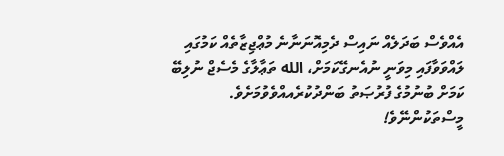އެއްވެސް ބަދަލެއް ނައިސް ދެމިއޮނަނާނެ މުޢްޖިޒާތެއް ކަމުގައި ލައްވަވާފައި މިވަނީ ނުއެނގޭކަމަށް، الله ތަޢާލާގެ މެސެޖް ނުލިބޭ ކަމަށް ބުނުމުގެ ފުރުޞަތު ބަންދުކުރެއއްވެވުމަށެވެ.
މީސްތަކުންނޭވެ!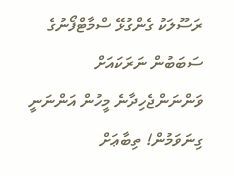ރަސޫލަކު ގެންގުޅޭ ސްމާޓްފޯނުގެ ސަބަބުން ނަރަކައަށް ވަންނަންޖެހިދާނެ މީހުން އަންނަނީ ގިނަވަމުން! ތިބާޢަށް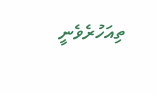ތިއަހުރެވެނީ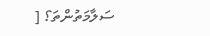ސަލާމަތުންތަ؟ [